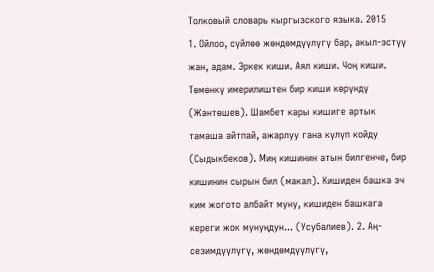Толковый словарь кыргызского языка. 2015
1. Ойлоо, сүйлөө жөндөмдүүлүгү бар, акыл-эстүү жан, адам. Эркек киши. Аял киши. Чоң киши. Төмөнкү имерилиштен бир киши көрүндү (Жантөшев). Шамбет кары кишиге артык тамаша айтпай, ажарлуу гана күлүп койду (Сыдыкбеков). Миң кишинин атын билгенче, бир кишинин сырын бил (макал). Кишиден башка эч ким жогото албайт муну, кишиден башкага кереги жок мунуңдун... (Усубалиев). 2. Аң-сезимдүүлүгү, жөндөмдүүлүгү,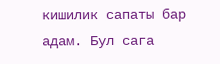кишилик сапаты бар адам. Бул сага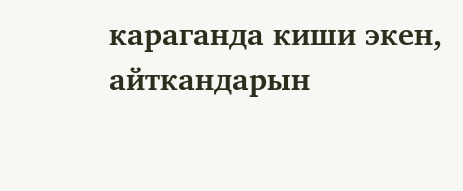караганда киши экен, айткандарын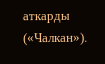аткарды («Чалкан»).